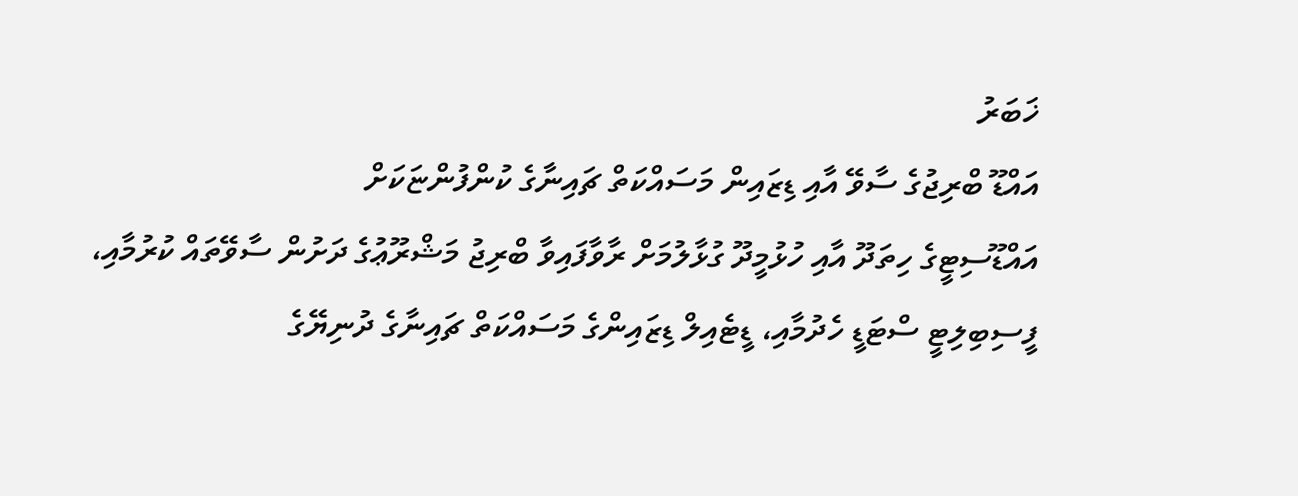ޚަބަރު
އައްޑޫ ބްރިޖުގެ ސާވޭ އާއި ޑިޒައިން މަސައްކަތް ޗައިނާގެ ކުންފުންޏަކަށް
އައްޑޫސިޓީގެ ހިތަދޫ އާއި ހުޅުމީދޫ ގުޅާލުމަށް ރާވާފައިވާ ބްރިޖު މަޝްރޫޢުގެ ދަށުން ސާވޭތައް ކުރުމާއި، ފީސިބިލިޓީ ސްޓަޑީ ހެދުމާއި، ޑީޓެއިލް ޑިޒައިންގެ މަސައްކަތް ޗައިނާގެ ދުނިޔޭގެ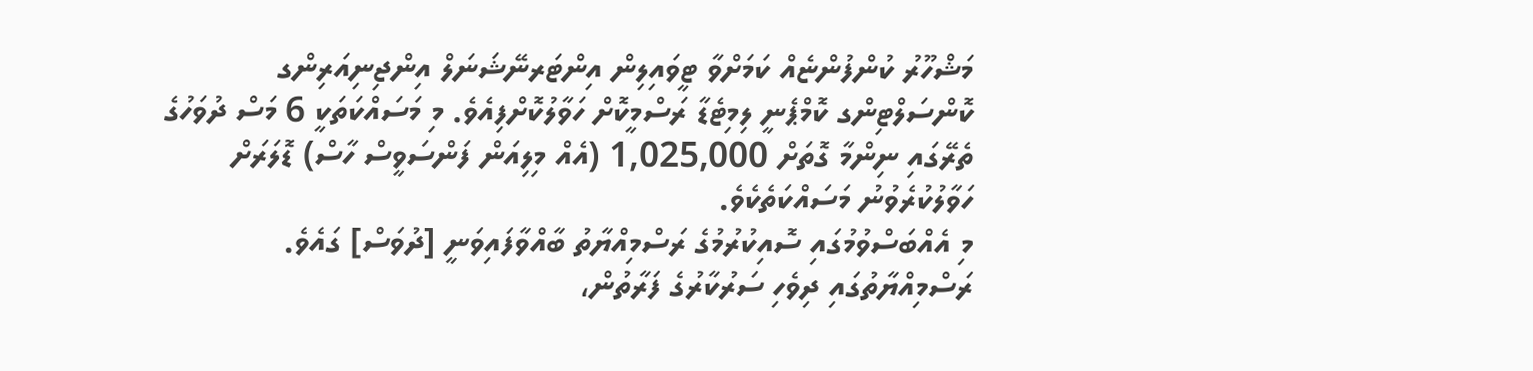މަޝްހޫރު ކުންފުންޏެއް ކަމަށްވާ ޓީވައިލިން އިންޓަރނޭޝަނަލް އިންޖިނިއަރިންގ ކޮންސަލްޓިންގ ކޮމްޕެނީ ލިމިޓެޑާ ރަސްމީކޮށް ހަވާލުކޮށްފިއެވެ. މި މަސައްކަތަކީ 6 މަސް ދުވަހުގެ ތެރޭގައި ނިންމާ ގޮތަށް 1,025,000 (އެއް މިލިއަން ފަންސަވީސް ހާސް) ޑޮލަރަށް ހަވާލުކުރެވުނު މަސައްކަތެކެވެ.
މި އެއްބަސްވުމުގައި ސޮއިކުރުމުގެ ރަސްމިއްޔާތު ބާއްވާފައިވަނީ [ދުވަސް] ގައެވެ. ރަސްމިއްޔާތުގައި ދިވެހި ސަރުކާރުގެ ފަރާތުން،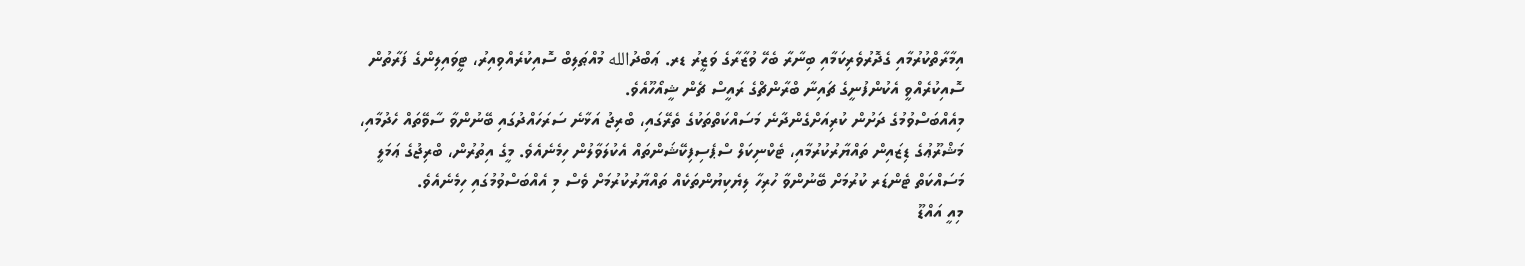އިމާރާތްކުރުމާއި ގެދޮރުވެރިކަމާއި ބިނާރާ ބެހޭ ވުޒާރާގެ ވަޒީރު ޑރ. ޢަބްދުالله މުއްޠަލިބް ސޮއިކުރެއްވިއިރު، ޓީވައިލިންގެ ފަރާތުން ސޮއިކުރެއްވީ އެކުންފުނީގެ ޗައިނާ ބްރާންޗްގެ ރައީސް ޗެން ޝީއޯހޫއެވެ.
މިއެއްބަސްވުމުގެ ދަށުން ކުރިއަށްގެންދާނެ މަސައްކަތްތަކުގެ ތެރޭގައި، ބްރިޖު އަޅާނެ ސަރަހައްދުގައި ބޭނުންވާ ސާވޭތައް ހެދުމާއި، މަޝްރޫޢުގެ ޑިޒައިން ތައްޔާރުކުރުމާއި، ޓެކްނިކަލް ސްޕެސިފިކޭޝަންތައް އެކުލަވާލުން ހިމެނެއެވެ. މީގެ އިތުރުން، ބްރިޖުގެ ޢަމަލީ މަސައްކަތް ޓެންޑަރ ކުރުމަށް ބޭނުންވާ ހުރިހާ ލިޔެކިޔުންތަކެއް ތައްޔާރުކުރުމަށް ވެސް މި އެއްބަސްވުމުގައި ހިމެނެއެވެ.
މިއީ އައްޑޫ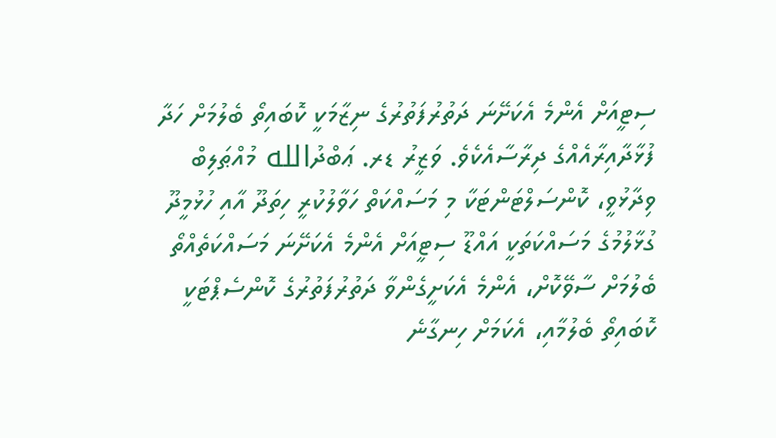ސިޓީއަށް އެންމެ އެކަށޭނަ ދަތުރުފަތުރުގެ ނިޒާމަކީ ކޮބައިތޯ ބެލުމަށް ހަދާ ފުޅާދާއިރާއެއްގެ ދިރާސާއެކެވެ. ވަޒީރު ޑރ. ޢަބްދުالله މުއްޠަލިބް ވިދާޅުވީ، ކޮންސަލްޓަންޓަކާ މި މަސައްކަތް ހަވާލުކުރީ ހިތަދޫ އާއި ހުޅުމީދޫ ގުޅާލުމުގެ މަސައްކަތަކީ އައްޑޫ ސިޓީއަށް އެންމެ އެކަށޭނަ މަސައްކަތެއްތޯ ބެލުމަށް ސާވޭކޮށް، އެންމެ އެކަށީގެންވާ ދަތުރުފަތުރުގެ ކޮންސެޕްޓަކީ ކޮބައިތޯ ބެލުމާއި، އެކަމަށް ހިނގާނެ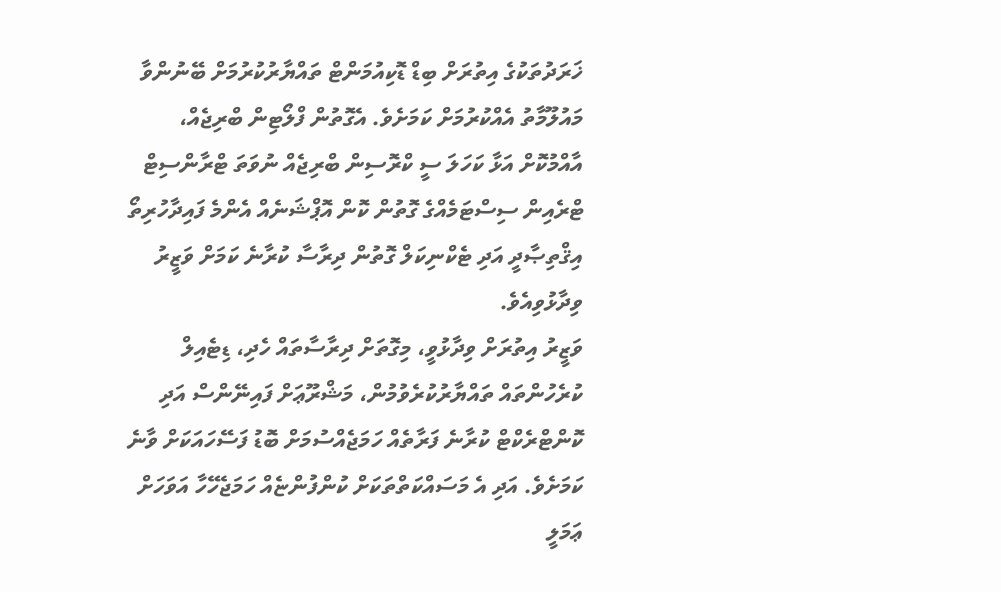ޚަރަދުތަކުގެ އިތުރަށް ބިޑް ޑޮކިއުމަންޓް ތައްޔާރުކުރުމަށް ބޭނުންވާ މައުލޫމާތު އެއްކުރުމަށް ކަމަށެވެ. އެގޮތުން ފްލޯޓިން ބްރިޖެއް، އާއްމުކޮށް އަޅާ ކަހަލަ ސީ ކްރޮސިން ބްރިޖެއް ނުވަތަ ޓްރާންސިޓް ޓްރެއިން ސިސްޓަމެއްގެ ގޮތުން ކޮން އޮޕްޝަނެއް އެންމެ ފައިދާހުރިތޯ އިޤްތިޞާދީ އަދި ޓެކްނިކަލް ގޮތުން ދިރާސާ ކުރާނެ ކަމަށް ވަޒީރު ވިދާޅުވިއެވެ.
ވަޒީރު އިތުރަށް ވިދާޅުވީ، މިގޮތަށް ދިރާސާތައް ހެދި، ޑިޓެއިލް ކުރެހުންތައް ތައްޔާރުކުރެވުމުން، މަޝްރޫޢަށް ފައިނޭންސް އަދި ކޮންޓްރެކްޓް ކުރާނެ ފަރާތެއް ހަމަޖެއްސުމަށް ބޮޑު ފަސޭހައަކަށް ވާނެ ކަމަށެވެ. އަދި އެ މަސައްކަތްތަކަށް ކުންފުންޏެއް ހަމަޖެހޭހާ އަވަހަށް ޢަމަލީ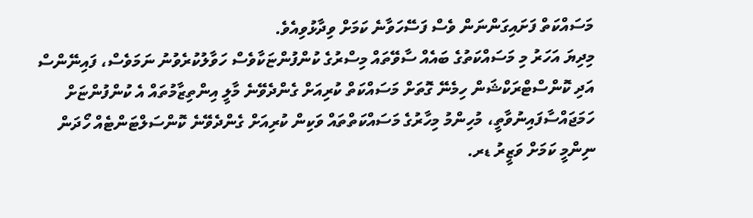މަސައްކަތް ފަށައިގަންނަން ވެސް ފަސޭހަވާނެ ކަމަށް ވިދާޅުވިއެވެ.
މިދިޔަ އަހަރު މި މަސައްކަތުގެ ބައެއް ސާވޭތައް މިސްރުގެ ކުންފުންޏަކާވެސް ހަވާލުކުރެވުނު ނަމަވެސް، ފައިނޭންސް އަދި ކޮންސްޓްރަކްޝަން ހިމެނޭ ގޮތަށް މަސައްކަތް ކުރިއަށް ގެންދެވޭނެ މާލީ އިންތިޒާމުތައް އެ ކުންފުންޏަށް ހަމަޖައްސާފައިނުވާތީ، މުހިންމު މިހާރުގެ މަސައްކަތްތައް ވަކިން ކުރިއަށް ގެންދެވޭނެ ކޮންސަލްޓަންޓެއް ހޯދަން ނިންމީ ކަމަށް ވަޒީރު ޑރ.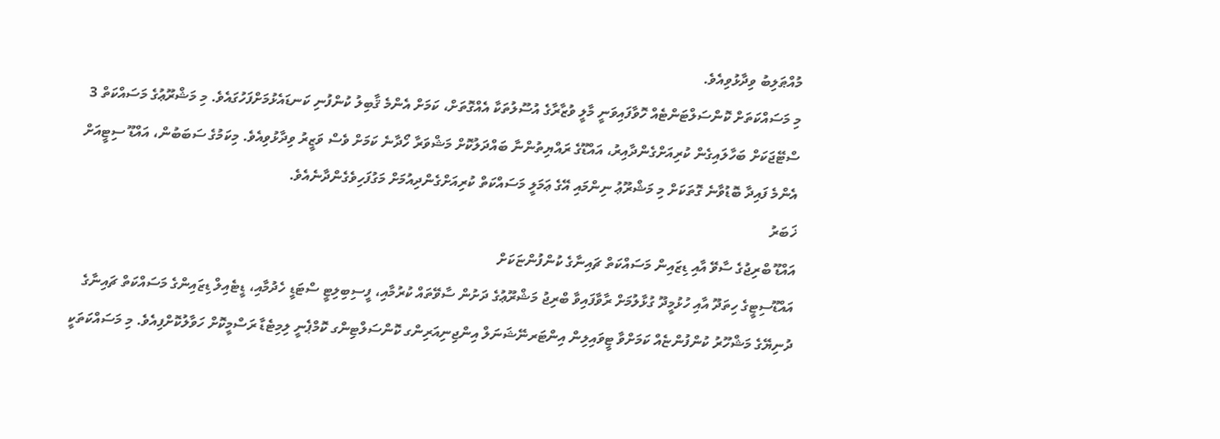މުއްޠަލިބު ވިދާޅުވިއެވެ.
މި މަސައްކަތަށް ކޮންސަލްޓަންޓެއް ހޮވާފައިވަނީ މާލީ ވުޒާރާގެ އުސޫލުތަކާ އެއްގޮތަށް، ކަމަށް އެންމެ ޤާބިލު ކުންފުނި ކަނޑައެޅުމަށްފަހުގައެވެ. މި މަޝްރޫޢުގެ މަސައްކަތް 3 ސްޓޭޖަކަށް ބަހާލައިގެން ކުރިއަށްގެންދާއިރު، އައްޑޫގެ ރައްޔިތުންނާ ބައްދަލުކޮށް މަޝްވަރާ ހޯދާނެ ކަމަށް ވެސް ވަޒީރު ވިދާޅުވިއެވެ. މިކަމުގެ ސަބަބުން، އައްޑޫ ސިޓީއަށް އެންމެ ފައިދާ ބޮޑުވާނެ ގޮތަކަށް މި މަޝްރޫޢު ނިންމައި އޭގެ ޢަމަލީ މަސައްކަތް ކުރިއަށްގެންދިއުމަށް މަގުފަހިވެގެންދާނެއެވެ.
ޚަބަރު
އައްޑޫ ބްރިޖުގެ ސާވޭ އާއި ޑިޒައިން މަސައްކަތް ޗައިނާގެ ކުންފުންޏަކަށް
އައްޑޫސިޓީގެ ހިތަދޫ އާއި ހުޅުމީދޫ ގުޅާލުމަށް ރާވާފައިވާ ބްރިޖު މަޝްރޫޢުގެ ދަށުން ސާވޭތައް ކުރުމާއި، ފީސިބިލިޓީ ސްޓަޑީ ހެދުމާއި، ޑީޓެއިލް ޑިޒައިންގެ މަސައްކަތް ޗައިނާގެ ދުނިޔޭގެ މަޝްހޫރު ކުންފުންޏެއް ކަމަށްވާ ޓީވައިލިން އިންޓަރނޭޝަނަލް އިންޖިނިއަރިންގ ކޮންސަލްޓިންގ ކޮމްޕެނީ ލިމިޓެޑާ ރަސްމީކޮށް ހަވާލުކޮށްފިއެވެ. މި މަސައްކަތަކީ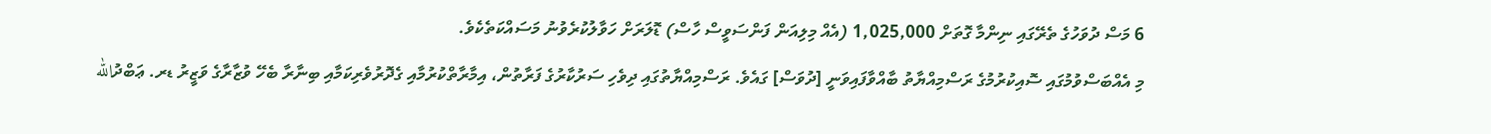6 މަސް ދުވަހުގެ ތެރޭގައި ނިންމާ ގޮތަށް 1,025,000 (އެއް މިލިއަން ފަންސަވީސް ހާސް) ޑޮލަރަށް ހަވާލުކުރެވުނު މަސައްކަތެކެވެ.
މި އެއްބަސްވުމުގައި ސޮއިކުރުމުގެ ރަސްމިއްޔާތު ބާއްވާފައިވަނީ [ދުވަސް] ގައެވެ. ރަސްމިއްޔާތުގައި ދިވެހި ސަރުކާރުގެ ފަރާތުން، އިމާރާތްކުރުމާއި ގެދޮރުވެރިކަމާއި ބިނާރާ ބެހޭ ވުޒާރާގެ ވަޒީރު ޑރ. ޢަބްދުالله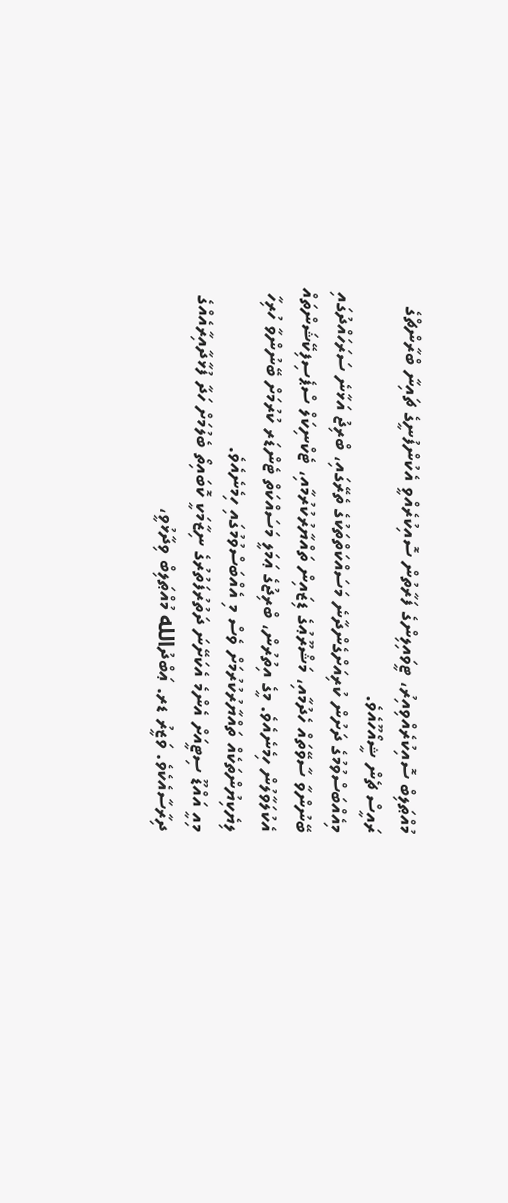މުއްޠަލިބް ސޮއިކުރެއްވިއިރު، ޓީވައިލިންގެ ފަރާތުން ސޮއިކުރެއްވީ އެކުންފުނީގެ ޗައިނާ ބްރާންޗްގެ ރައީސް ޗެން ޝީއޯހޫއެވެ.
މިއެއްބަސްވުމުގެ ދަށުން ކުރިއަށްގެންދާނެ މަސައްކަތްތަކުގެ ތެރޭގައި، ބްރިޖު އަޅާނެ ސަރަހައްދުގައި ބޭނުންވާ ސާވޭތައް ހެދުމާއި، މަޝްރޫޢުގެ ޑިޒައިން ތައްޔާރުކުރުމާއި، ޓެކްނިކަލް ސްޕެސިފިކޭޝަންތައް އެކުލަވާލުން ހިމެނެއެވެ. މީގެ އިތުރުން، ބްރިޖުގެ ޢަމަލީ މަސައްކަތް ޓެންޑަރ ކުރުމަށް ބޭނުންވާ ހުރިހާ ލިޔެކިޔުންތަކެއް ތައްޔާރުކުރުމަށް ވެސް މި އެއްބަސްވުމުގައި ހިމެނެއެވެ.
މިއީ އައްޑޫ ސިޓީއަށް އެންމެ އެކަށޭނަ ދަތުރުފަތުރުގެ ނިޒާމަކީ ކޮބައިތޯ ބެލުމަށް ހަދާ ފުޅާދާއިރާއެއްގެ ދިރާސާއެކެވެ. ވަޒީރު ޑރ. ޢަބްދުالله މުއްޠަލިބް ވިދާޅުވީ،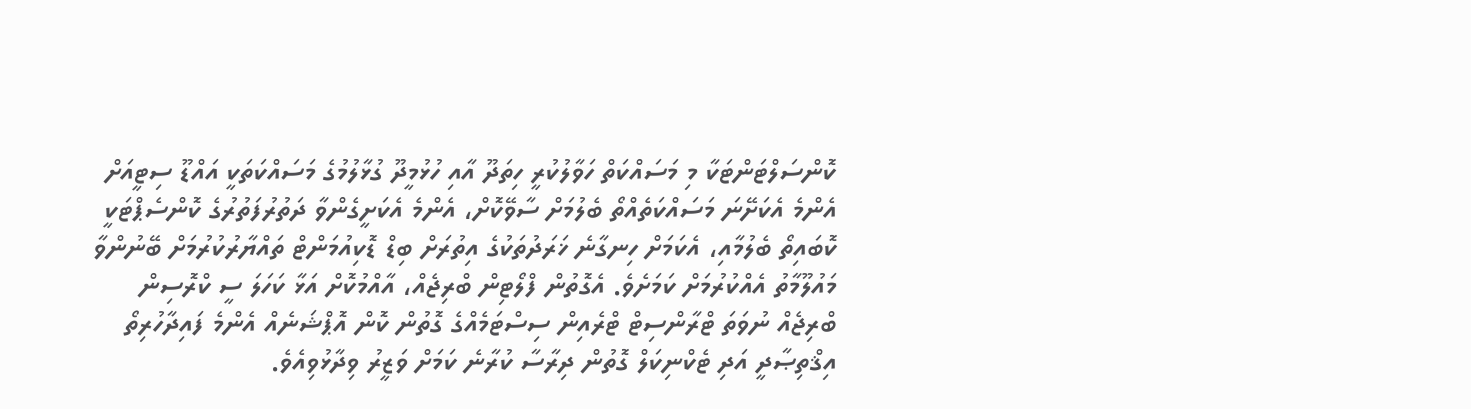ކޮންސަލްޓަންޓަކާ މި މަސައްކަތް ހަވާލުކުރީ ހިތަދޫ އާއި ހުޅުމީދޫ ގުޅާލުމުގެ މަސައްކަތަކީ އައްޑޫ ސިޓީއަށް އެންމެ އެކަށޭނަ މަސައްކަތެއްތޯ ބެލުމަށް ސާވޭކޮށް، އެންމެ އެކަށީގެންވާ ދަތުރުފަތުރުގެ ކޮންސެޕްޓަކީ ކޮބައިތޯ ބެލުމާއި، އެކަމަށް ހިނގާނެ ޚަރަދުތަކުގެ އިތުރަށް ބިޑް ޑޮކިއުމަންޓް ތައްޔާރުކުރުމަށް ބޭނުންވާ މައުލޫމާތު އެއްކުރުމަށް ކަމަށެވެ. އެގޮތުން ފްލޯޓިން ބްރިޖެއް، އާއްމުކޮށް އަޅާ ކަހަލަ ސީ ކްރޮސިން ބްރިޖެއް ނުވަތަ ޓްރާންސިޓް ޓްރެއިން ސިސްޓަމެއްގެ ގޮތުން ކޮން އޮޕްޝަނެއް އެންމެ ފައިދާހުރިތޯ އިޤްތިޞާދީ އަދި ޓެކްނިކަލް ގޮތުން ދިރާސާ ކުރާނެ ކަމަށް ވަޒީރު ވިދާޅުވިއެވެ.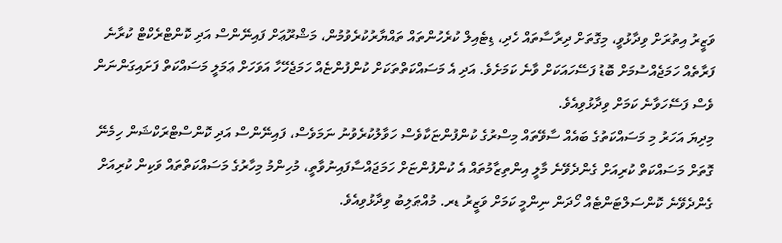ވަޒީރު އިތުރަށް ވިދާޅުވީ، މިގޮތަށް ދިރާސާތައް ހެދި، ޑިޓެއިލް ކުރެހުންތައް ތައްޔާރުކުރެވުމުން، މަޝްރޫޢަށް ފައިނޭންސް އަދި ކޮންޓްރެކްޓް ކުރާނެ ފަރާތެއް ހަމަޖެއްސުމަށް ބޮޑު ފަސޭހައަކަށް ވާނެ ކަމަށެވެ. އަދި އެ މަސައްކަތްތަކަށް ކުންފުންޏެއް ހަމަޖެހޭހާ އަވަހަށް ޢަމަލީ މަސައްކަތް ފަށައިގަންނަން ވެސް ފަސޭހަވާނެ ކަމަށް ވިދާޅުވިއެވެ.
މިދިޔަ އަހަރު މި މަސައްކަތުގެ ބައެއް ސާވޭތައް މިސްރުގެ ކުންފުންޏަކާވެސް ހަވާލުކުރެވުނު ނަމަވެސް، ފައިނޭންސް އަދި ކޮންސްޓްރަކްޝަން ހިމެނޭ ގޮތަށް މަސައްކަތް ކުރިއަށް ގެންދެވޭނެ މާލީ އިންތިޒާމުތައް އެ ކުންފުންޏަށް ހަމަޖައްސާފައިނުވާތީ، މުހިންމު މިހާރުގެ މަސައްކަތްތައް ވަކިން ކުރިއަށް ގެންދެވޭނެ ކޮންސަލްޓަންޓެއް ހޯދަން ނިންމީ ކަމަށް ވަޒީރު ޑރ. މުއްޠަލިބު ވިދާޅުވިއެވެ.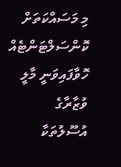މި މަސައްކަތަށް ކޮންސަލްޓަންޓެއް ހޮވާފައިވަނީ މާލީ ވުޒާރާގެ އުސޫލުތަކާ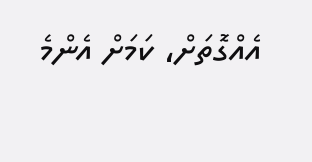އެއްގޮތަށް، ކަމަށް އެންމެ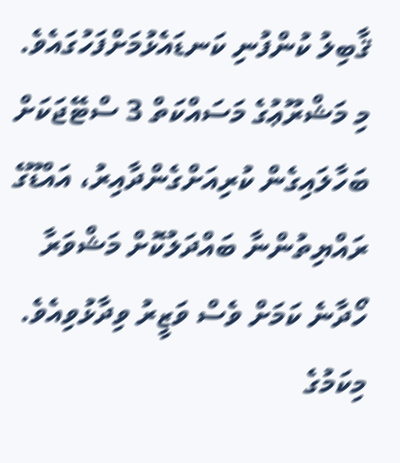ޤާބިލު ކުންފުނި ކަނޑައެޅުމަށްފަހުގައެވެ. މި މަޝްރޫޢުގެ މަސައްކަތް 3 ސްޓޭޖަކަށް ބަހާލައިގެން ކުރިއަށްގެންދާއިރު، އައްޑޫގެ ރައްޔިތުންނާ ބައްދަލުކޮށް މަޝްވަރާ ހޯދާނެ ކަމަށް ވެސް ވަޒީރު ވިދާޅުވިއެވެ. މިކަމުގެ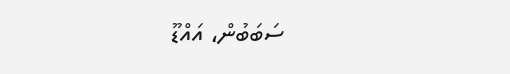ސަބަބުން، އައްޑޫ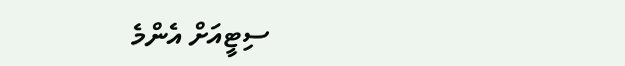ސިޓީއަށް އެންމެ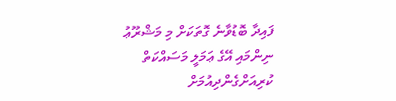ފައިދާ ބޮޑުވާނެ ގޮތަކަށް މި މަޝްރޫޢު ނިންމައި އޭގެ ޢަމަލީ މަސައްކަތް ކުރިއަށްގެންދިއުމަށް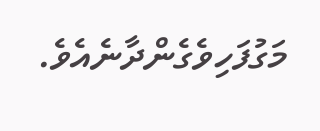މަގުފަހިވެގެންދާނެއެވެ.